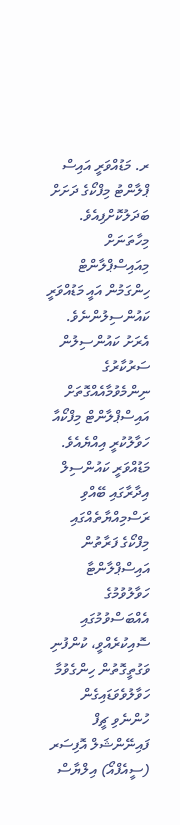ރ. މަޑުއްވަރީ އައިސް ޕްލާންޓު މިފްކޯގެ ދަށަށް ބަދަލުކޮށްފިއެވެ.
މިހާތަނަށް މިއައިސްޕްލާންޓް ހިންގަމުން އައީ މަޑުއްވަރީ ކައުންސިލުންނެވެ. އެރަށު ކައުންސިލުން ސަރުކާރުގެ ނިންމެވުމާއެއްގޮތަށް އައިސްޕްލާންޓް މިފްކޯއާ ހަވާލުކުރީ އިއްޔެއެވެ.
މަޑުއްވަރީ ކައުންސިލް އިދާރާގައި ބޭއްވި ރަސްމިއްޔާތެއްގައި މިފްކޯގެ ފަރާތުން އައިސްޕްލާންޓާ ހަވާލުވުމުގެ އެއްބަސްވުމުގައި ސޮއިކުރެއްވީ، ކުންފުނި ވަގުތީގޮތުން ހިންގެވުމާ ހަވާލުވެވަޑައިގެން ހުންނެވި ޗީފް ފައިނޭންޝަލް އޮފިސަރ (ސީއެފްއޯ) އިލްޔާސް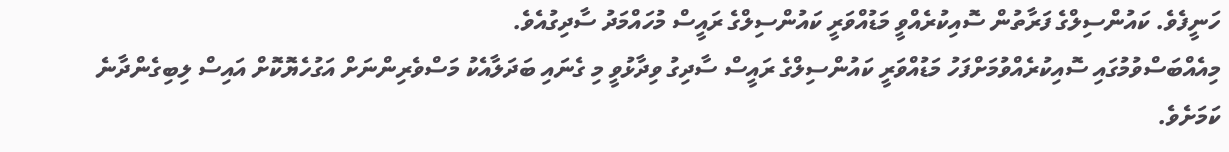ހަނީފެވެ. ކައުންސިލްގެ ފަރާތުން ސޮއިކުރެއްވީ މަޑުއްވަރީ ކައުންސިލްގެ ރައީސް މުހައްމަދު ސާދިގުއެވެ.
މިއެއްބަސްވުމުގައި ސޮއިކުރެއްވުމަށްފަހު މަޑުއްވަރީ ކައުންސިލްގެ ރައީސް ސާދިގު ވިދާޅުވީ މި ގެނައި ބަދަލާއެކު މަސްވެރިންނަށް އަގުހެޔޮކޮށް އައިސް ލިބިގެންދާނެ ކަމަށެވެ.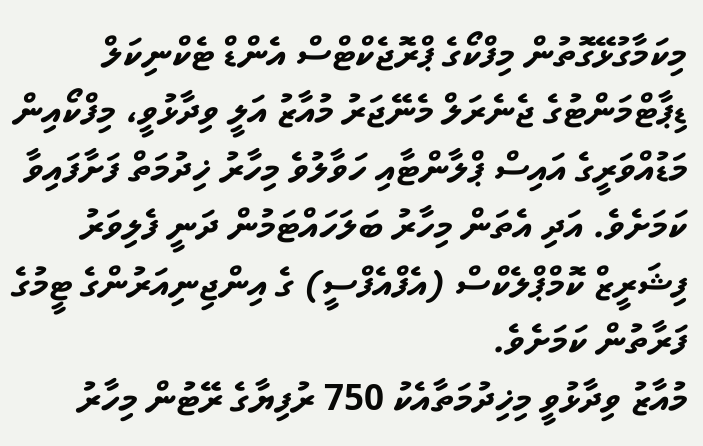މިކަމާގުޅޭގޮތުން މިފްކޯގެ ޕްރޮޖެކްޓްސް އެންޑް ޓެކްނިކަލް ޑިޕާޓްމަންޓުގެ ޖެނެރަލް މެނޭޖަރު މުއާޒު އަލީ ވިދާޅުވީ، މިފްކޯއިން މަޑުއްވަރީގެ އައިސް ޕްލާންޓާއި ހަވާލުވެ މިހާރު ޚިދުމަތް ފަށާފައިވާ ކަމަށެވެ. އަދި އެތަން މިހާރު ބަލަހައްޓަމުން ދަނީ ފެލިވަރު ފިޝަރީޒް ކޮމްޕްލެކްސް (އެފްއެފްސީ) ގެ އިންޖިނިއަރުންގެ ޓީމުގެ ފަރާތުން ކަމަށެވެ.
މުއާޒު ވިދާޅުވީ މިޚިދުމަތާއެކު 750 ރުފިޔާގެ ރޭޓުން މިހާރު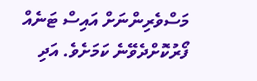މަސްވެރިންނަށް އައިސް ޓަނެއް ފޯރުކޮށްދެވޭނެ ކަމަށެވެ. އަދި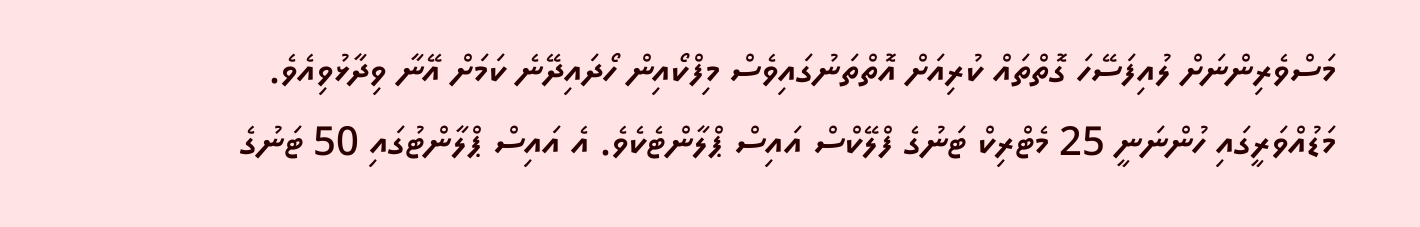މަސްވެރިންނަށް ލުއިފަސޭހަ ގޮތްތައް ކުރިއަށް އޮތްތަނުގައިވެސް މިފްކޯއިން ހޯދައިދޭނެ ކަމަށް އޭނާ ވިދާޅުވިއެވެ.
މަޑުއްވަރީގައި ހުންނަނީ 25 މެޓްރިކް ޓަނުގެ ފްލޭކްސް އައިސް ޕްލާންޓެކެވެ. އެ އައިސް ޕްލާންޓުގައި 50 ޓަނުގެ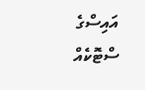އައިސްގެ ސްޓޮކެއް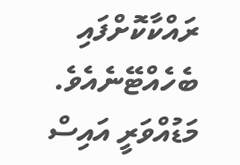ރައްކާކޮށްފައި ބެހެއްޓޭނެއެވެ.
މަޑުއްވަރީ އައިސް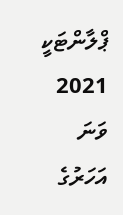ޕްލާންޓަކީ 2021 ވަނަ އަހަރުގެ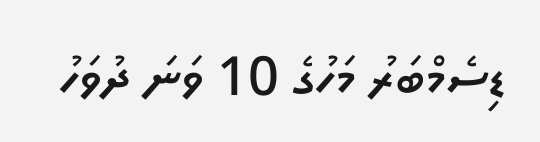ޑިސެމްބަރު މަހުގެ 10 ވަނަ ދުވަހު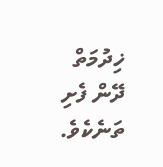ޚިދުމަތް ދޭން ފެށި ތަނެކެވެ.